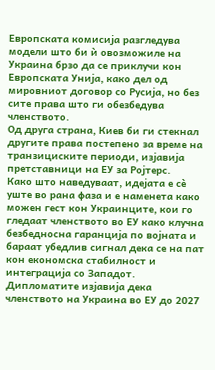Европската комисија разгледува модели што би ѝ овозможиле на Украина брзо да се приклучи кон Европската Унија, како дел од мировниот договор со Русија, но без сите права што ги обезбедува членството.
Од друга страна, Киев би ги стекнал другите права постепено за време на транзициските периоди, изјавија претставници на ЕУ за Ројтерс.
Како што наведуваат, идејата е сè уште во рана фаза и е наменета како можен гест кон Украинците, кои го гледаат членството во ЕУ како клучна безбедносна гаранција по војната и бараат убедлив сигнал дека се на пат кон економска стабилност и интеграција со Западот.
Дипломатите изјавија дека членството на Украина во ЕУ до 2027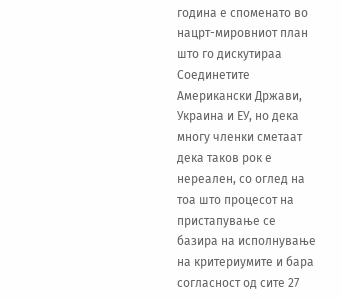година е споменато во нацрт-мировниот план што го дискутираа Соединетите Американски Држави, Украина и ЕУ, но дека многу членки сметаат дека таков рок е нереален, со оглед на тоа што процесот на пристапување се базира на исполнување на критериумите и бара согласност од сите 27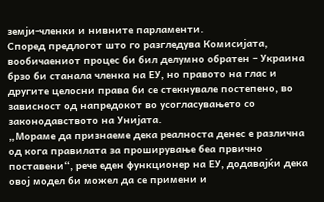земји-членки и нивните парламенти.
Според предлогот што го разгледува Комисијата, вообичаениот процес би бил делумно обратен – Украина брзо би станала членка на ЕУ, но правото на глас и другите целосни права би се стекнувале постепено, во зависност од напредокот во усогласувањето со законодавството на Унијата.
„Мораме да признаеме дека реалноста денес е различна од кога правилата за проширување беа првично поставени“, рече еден функционер на ЕУ, додавајќи дека овој модел би можел да се примени и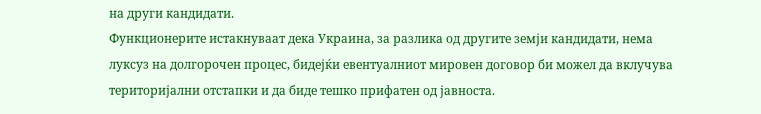на други кандидати.
Функционерите истакнуваат дека Украина, за разлика од другите земји кандидати, нема луксуз на долгорочен процес, бидејќи евентуалниот мировен договор би можел да вклучува територијални отстапки и да биде тешко прифатен од јавноста.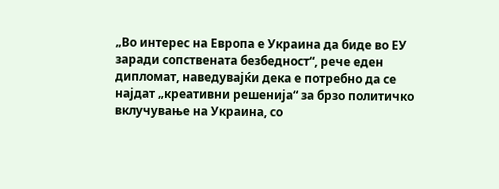„Во интерес на Европа е Украина да биде во ЕУ заради сопствената безбедност“, рече еден дипломат, наведувајќи дека е потребно да се најдат „креативни решенија“ за брзо политичко вклучување на Украина, со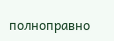полноправно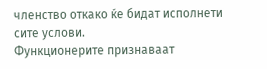членство откако ќе бидат исполнети сите услови.
Функционерите признаваат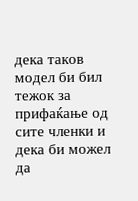дека таков модел би бил тежок за прифаќање од сите членки и дека би можел да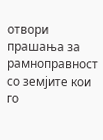отвори прашања за рамноправност со земјите кои го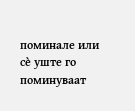поминале или сè уште го поминуваат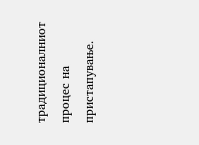традиционалниот процес на пристапување.